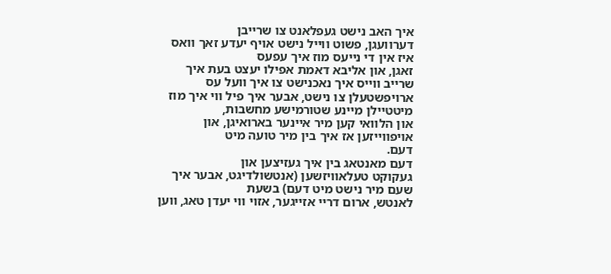איך האב נישט געפלאנט צו שרייבן
דערוועגן, פשוט ווייל נישט אויף יעדע זאך וואס איז אין די נייעס מוז איך עפעס
זאגן, און אליבא דאמת אפילו יעצט בעת איך שרייב ווייס איך נאכנישט צו איך וועל עס
ארויפשטעלן צו נישט, אבער איך פיל ווי איך מוז מיטטיילן מיינע שטורמישע מחשבות,
און הלוואי קען מיר איינער בארואיגן, און אויפווייזען אז איך בין מיר טועה מיט
דעם.
דעם מאנטאג בין איך געזיצען און
געקוקט טעלאוויזשען (אנטשולדיגט, אבער איך שעם מיר נישט מיט דעם) בשעת
לאנטש, ארום דריי אזייגער, אזוי ווי יעדן טאג, ווען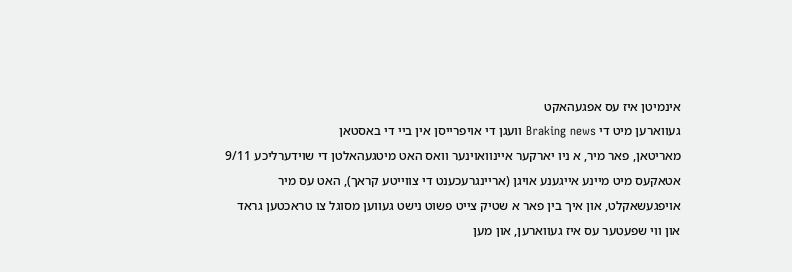אינמיטן איז עס אפגעהאקט
געווארען מיט די Braking news וועגן די אויפרייסן אין ביי די באסטאן
מאריטאן, פאר מיר, א ניו יארקער איינוואוינער וואס האט מיטגעהאלטן די שוידערליכע 9/11
אטאקעס מיט מיינע אייגענע אויגן (אריינגרעכענט די צווייטע קראך), האט עס מיר
אויפגעשאקלט, און איך בין פאר א שטיק צייט פשוט נישט געווען מסוגל צו טראכטען גראד
און ווי שפעטער עס איז געווארען, און מען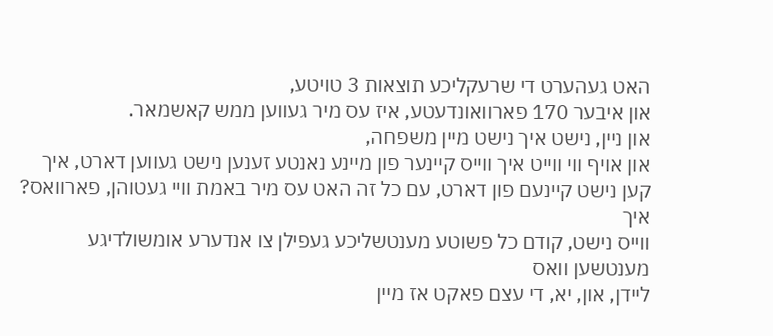האט געהערט די שרעקליכע תוצאות 3 טויטע,
און איבער 170 פארוואונדעטע, איז עס מיר געווען ממש קאשמאר.
און ניין, נישט איך נישט מיין משפחה,
און אויף ווי ווייט איך ווייס קיינער פון מיינע נאנטע זענען נישט געווען דארט, איך
קען נישט קיינעם פון דארט, עם כל זה האט עס מיר באמת וויי געטוהן, פארוואס? איך
ווייס נישט, קודם כל פשוטע מענטשליכע געפילן צו אנדערע אומשולדיגע מענטשען וואס
ליידן, און, יא, די עצם פאקט אז מיין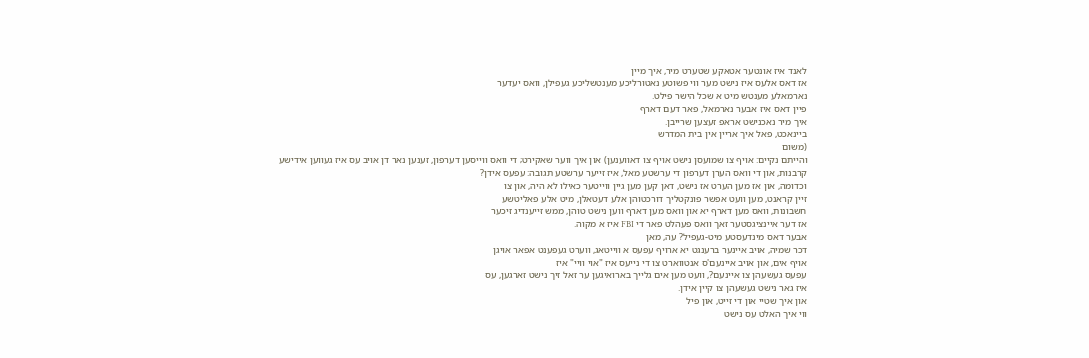לאנד איז אונטער אטאקע שטערט מיר, איך מיין
אז דאס אלעס איז נישט מער ווי פשוטע נאטורליכע מענטשליכע געפילן, וואס יעדער
נארמאלע מענטש מיט א שכל הישר פילט.
פיין דאס איז אבער נארמאל, פאר דעם דארף
איך מיר נאכנישט אראפ זעצען שרייבן.
ביינאכט, פאל איך אריין אין בית המדרש
(משום
והייתם נקיים: אויף צו שמועסן נישט אויף צו דאווענען) און איך ווער שאקירט; די וואס ווייסען דערפון, זענען נאר דן אויב עס איז געווען אידישע
קרבנות, און די וואס הערן דערפון די ערשטע מאל, איז זייער ערשטע תגובה: עפעס אידן?
וכדומה, און אז מען הערט אז נישט, דאן קען מען גיין ווייטער כאילו לא היה, און צו
זיין קראנט, מען וועט אפשר פונקטליך דורכטוהן אלע דעטאלן, מיט אלע פאליטשע
חשבונות, וואס מען דארף יא און וואס מען דארף ווען נישט טוהן, ממש זייענדיג זיכער
אז דער איינציגסטער זאך וואס פעהלט פאר די FBI איז א מקוה.
אבער דאס מינדעסטע מיט-געפיל? עה, מאן
דכר שמיה, אויב איינער ברענגט יא ארויף עפעס א ווייטאג, ווערט געפענט אפאר אויגן
אויף אים, און אויב איינעם'ס אנטווארט צו די נייעס איז "אוי וויי" איז
עפעס געשעהן צו איינעם?, וועט מען אים גלייך בארואיגען ער זאל זיך נישט זארגען, עס
איז גאר נישט געשעהן צו קיין אידן.
און איך שטיי און די זייט, און פיל
ווי איך האלט עס נישט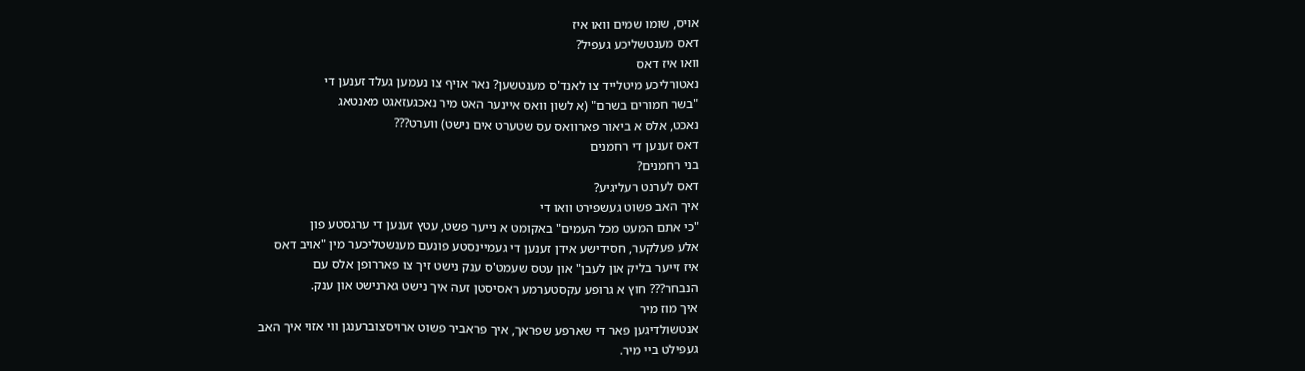אויס, שומו שמים וואו איז
דאס מענטשליכע געפיל?
וואו איז דאס
נאטורליכע מיטלייד צו לאנד'ס מענטשען? נאר אויף צו נעמען געלד זענען די
"בשר חמורים בשרם" (א לשון וואס איינער האט מיר נאכגעזאגט מאנטאג
נאכט, אלס א ביאור פארוואס עס שטערט אים נישט) ווערט???
דאס זענען די רחמנים
בני רחמנים?
דאס לערנט רעליגיע?
איך האב פשוט געשפירט וואו די
"כי אתם המעט מכל העמים" באקומט א נייער פשט, עטץ זענען די ערגסטע פון
אלע פעלקער, חסידישע אידן זענען די געמיינסטע פונעם מענשטליכער מין "אויב דאס
איז זייער בליק און לעבן" און עטס שעמט'ס ענק נישט זיך צו פאררופן אלס עם
הנבחר??? חוץ א גרופע עקסטערמע ראסיסטן זעה איך נישט גארנישט און ענק.
איך מוז מיר
אנטשולדיגען פאר די שארפע שפראך, איך פראביר פשוט ארויסצוברענגן ווי אזוי איך האב
געפילט ביי מיר.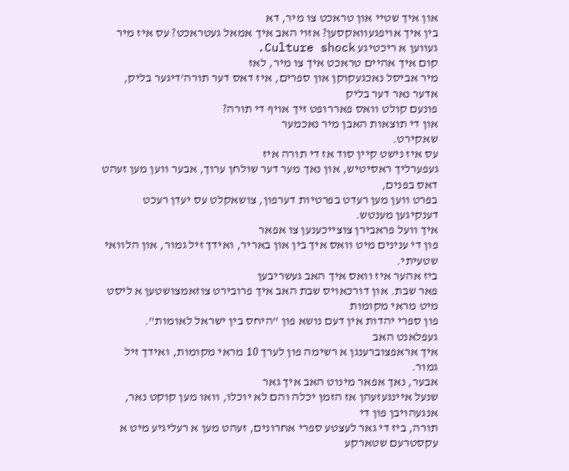און איך שטיי און טראכט צו מיר, דא
בין איך אויפגעוואקסען? אזוי האב איך אמאל געטראכט? עס איז מיר געווען א ריכטיגע Culture shock.
קום איך אהיים טראכט איך צו מיר, לאז
מיר אביסל נאכגעקוקן און ספרים, איז דאס דער תורה'דיגער בליק, אדער נאר דער בליק
פונעם קולט וואס פאררופט זיך אויף די תורה?
און די תוצאות האבן מיר נאכמער
שאקירט.
עס איז נישט קיין סוד אז די תורה איז
געפערליך ראסיטיש, און נאך מער דער שולחן ערוך, אבער ווען מען זעהט דאס בפנים,
בפרט ווען מען רעדט בפרטיות דערפון, צושאקלט עס יעדן רעכט דענקיגען מענטש.
איך וועל פראבירן צוצייכענען צו אפאר
פון די ענינים מיט וואס איך בין און באריר, ואידך זיל גמור, און הלוואי שטעיתי.
ביז אהער איז וואס איך האב געשריבען
פאר שבת. און דורכאויס שבת האב איך פרובירט צוזאמצושטען א ליסט מיט מראי מקומות
פון ספרי יהדות אין דעם נושא פון "היחס בין ישראל לאומות". געפלאנט האב
איך אראפצוברענגן א רשימה פון לערך 10 מראי מקומות, ואידך זיל גמור.
אבער, נאך אפאר מינוט האב איך גאר
שנעל איינגעזעהן אז הזמן יכלה והם לא יוכלו, וואו מען קוקט נאר, אנגעהויבן פון די
תורה, ביז די גאר לעצטע ספרי אחרונים, זעהט מען א רעליגיע מיט א עקסטרעם שטארקע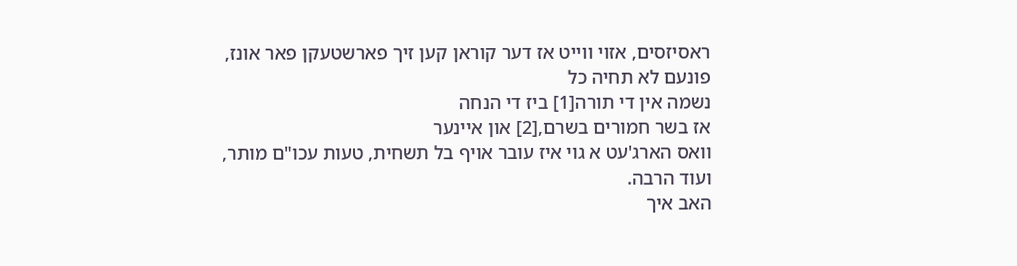ראסיזסים, אזוי ווייט אז דער קוראן קען זיך פארשטעקן פאר אונז, פונעם לא תחיה כל
נשמה אין די תורה[1] ביז די הנחה
אז בשר חמורים בשרם,[2] און איינער
וואס הארג'עט א גוי איז עובר אויף בל תשחית, טעות עכו"ם מותר, ועוד הרבה.
האב איך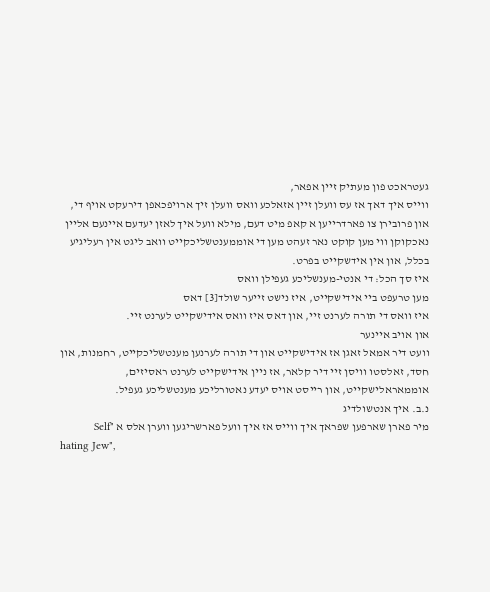געטראכט פון מעתיק זיין אפאר,
ווייס איך דאך אז עס וועלן זיין אזאלכע וואס וועלן זיך ארויפכאפן דירעקט אויף די,
און פרובירן צו פארדרייען א קאפ מיט דעם, מילא וועל איך לאזן יעדעם איינעם אליין
נאכקוקן ווי מען קוקט נאר זעהט מען די אוממענטשליכקייט וואב ליגט אין רעליגיע
בכלל, און אין אידשקייט בפרט.
איז סך הכל: די אנטי-מענשליכע געפילן וואס
מען טרעפט ביי אידישקייט, איז נישט זייער שולד[3] דאס
איז וואס די תורה לערנט זיי, און דאס איז וואס אידישקייט לערנט זיי.
און אויב איינער
וועט דיר אמאל זאגן אז אידישקייט און די תורה לערנען מענטשליכקייט, רחמנות, און
חסד, זאלסטו וויסן זיי דיר קלאר, אז ניין אידישקייט לערנט ראסיזים,
אוממאראלישקייט, און רייסט אויס יעדע נאטורליכע מענטשליכע געפיל.
נ.ב. איך אנטשולדיג
מיר פארן שארפען שפראך איך ווייס אז איך וועל פארשריגען ווערן אלס א "Self
hating Jew",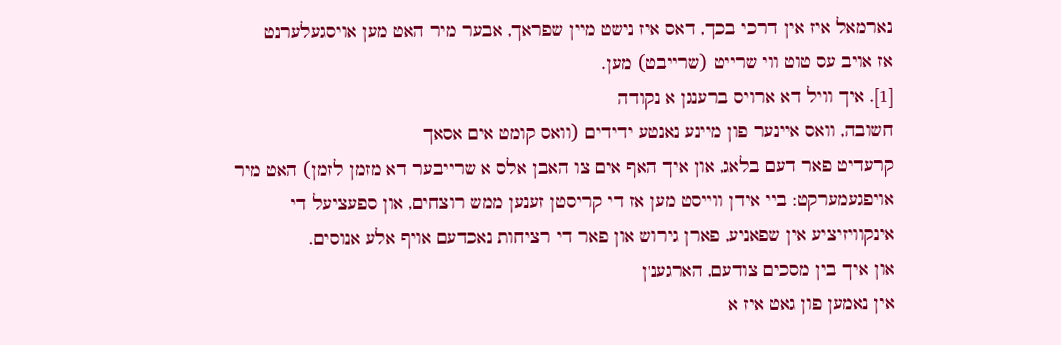נארמאל איז אין דרכי בכך, דאס איז נישט מיין שפראך, אבער מיר האט מען אויסגעלערנט
אז אויב עס טוט ווי שרייט (שרייבט) מען.
[1]. איך וויל דא ארויס ברענגן א נקודה
חשובה, וואס איינער פון מיינע נאנטע ידידים (וואס קומט אים אסאך
קרעדיט פאר דעם בלאג, און איך האף אים צו האבן אלס א שרייבער דא מזמן לזמן) האט מיר
אויפגעמערקט: ביי אידן ווייסט מען אז די קריסטן זענען ממש רוצחים, און ספעציעל די
אינקוויזיציע אין שפאניע, פארן גירוש און פאר די רציחות נאכדעם אויף אלע אנוסים.
און איך בין מסכים צודעם, הארגענ'ן
אין נאמען פון גאט איז א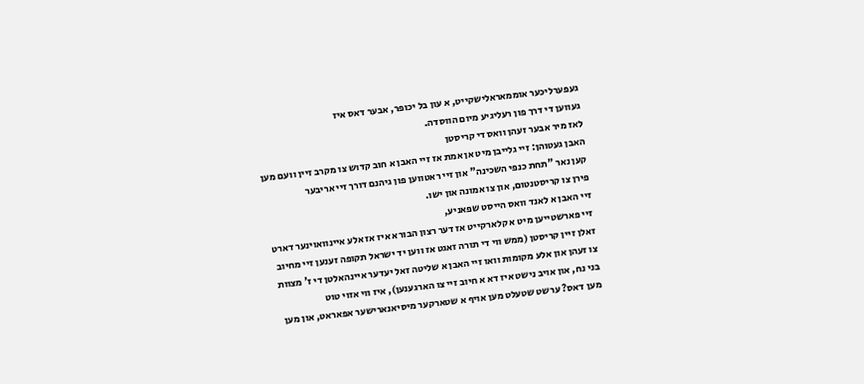געפערליכער אוממאראלישקייט, א עון בל יכופר, אבער דאס איז
געווען די דרך פון רעליגיע מיום הווסדה.
לאז מיר אבער זעהן וואס די קריסטן
האבן געטוהן: זיי גלייבן מיט אן אמת אז זיי האבן א חוב קדוש צו מקרב זיין וועם מען
קען נאר "תחת כנפי השכינה" און זיי ראטווען פון גיהנם דורך זיי אריבער
פירן צו קריסטנטום, און צו אמונה און ישו.
זיי האבן א לאנד וואס הייסט שפאניע,
זיי פארשטייען מיט א קלארקייט אז דער רצון הבורא איז אז אלע איינוואוינער דארט
זאלן זיין קריסטן (ממש ווי די תורה זאגט אז ווען יד ישראל תקופה זענען זיי מחיוב
צו זעהן און אלע מקומות וואו זיי האבן א שליטה זאל יעדער איינהאלטן די ז' מצוות
בני נח, און אויב נישט איז דא א חיוב זיי צו הארגענען), איז ווי אזוי טוט
מען דאס? ערשט שטעלט מען אויף א שטארקער מיסיאנארישער אפאראט, און מען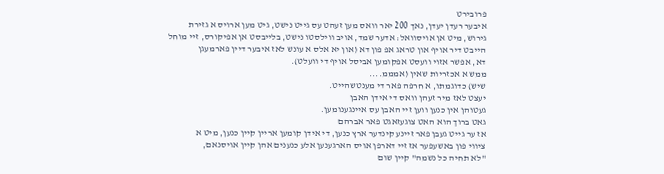פרובירט
איבער רעדן יעדן, נאך 200 יאר וואס מען זעהט עס גייט נישט, גיט מען ארויס א גזירת
גירוש, מיט אן אויסוואל: אדער שמד, אויב ווילסטו נישט, בלייבסט אן אפיקורס, זיי מוחל
הייבט דיר אויף און טראג אפ פון דא (און יא אלס א עונש לאז איבער דיין פארמעגן
דא, אפשר אזוי וועסט אפקומען אביסל אויף די וועלט).
ממש א אכזריות שאין (אמממ....
שיש) כדוגמתו, א חרפה פאר די מענטשהייט.
יעצט לאז מיר זעהן וואס די אידן האבן
געטוהן אין כנען ווען זיי האבן עס איינגענומען.
גאט ברוך הוא האט צוגעזאגט פאר אברהם
אז ער גייט געבן פאר זיינע קינדער ארץ כנען, די אידן קומען אריין קיין כנען, מיט א
ציווי פון באשעפער אז זיי דארפן אויס הארגענען אלע כנענים אהן קיין אויסנאם,
"לא תחיה כל נשמה" קיין שום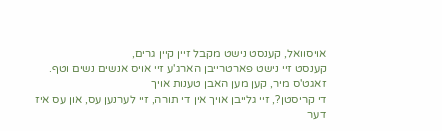אויסוואל, קענסט נישט מקבל זיין קיין גרים,
קענסט זיי נישט פארטרייבן הארג'ע זיי אויס אנשים נשים וטף.
זאגט'ס מיר, קען מען האבן טענות אויך
די קריסטן?, זיי גלייבן אויך אין די תורה, זיי לערנען עס, און עס איז דער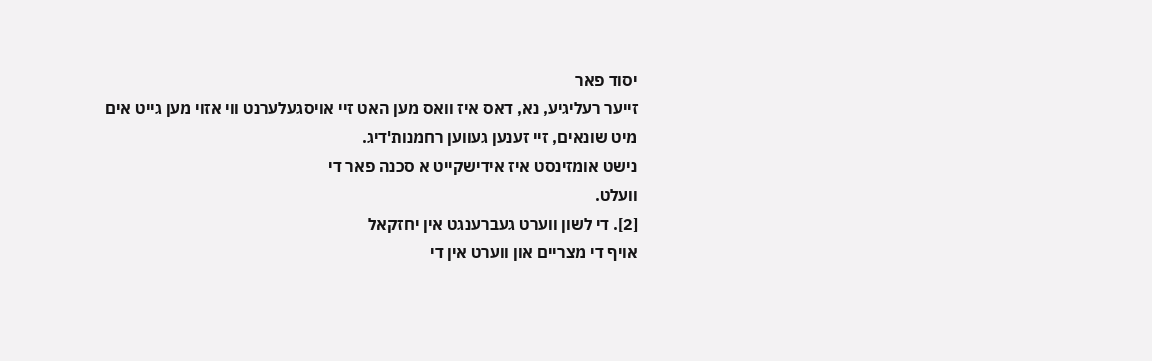יסוד פאר
זייער רעליגיע, נא, דאס איז וואס מען האט זיי אויסגעלערנט ווי אזוי מען גייט אים
מיט שונאים, זיי זענען געווען רחמנות'דיג.
נישט אומזינסט איז אידישקייט א סכנה פאר די
וועלט.
[2]. די לשון ווערט געברענגט אין יחזקאל
אויף די מצריים און ווערט אין די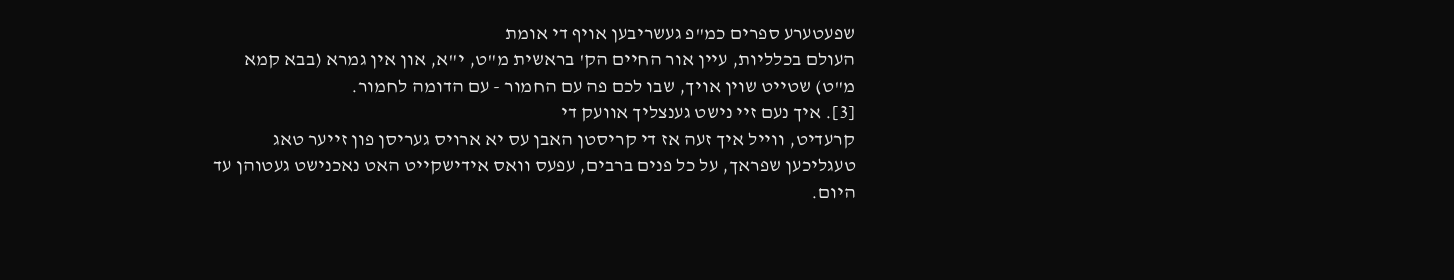שפעטערע ספרים כמ"פ געשריבען אויף די אומת
העולם בכלליות, עיין אור החיים הק' בראשית מ"ט, י"א, און אין גמרא (בבא קמא
מ"ט) שטייט שוין אויך, שבו לכם פה עם החמור - עם הדומה לחמור.
[3]. איך נעם זיי נישט גענצליך אוועק די
קרעדיט, ווייל איך זעה אז די קריסטן האבן עס יא ארויס געריסן פון זייער טאג
טעגליכען שפראך, על כל פנים ברבים, עפעס וואס אידישקייט האט נאכנישט געטוהן עד
היום.